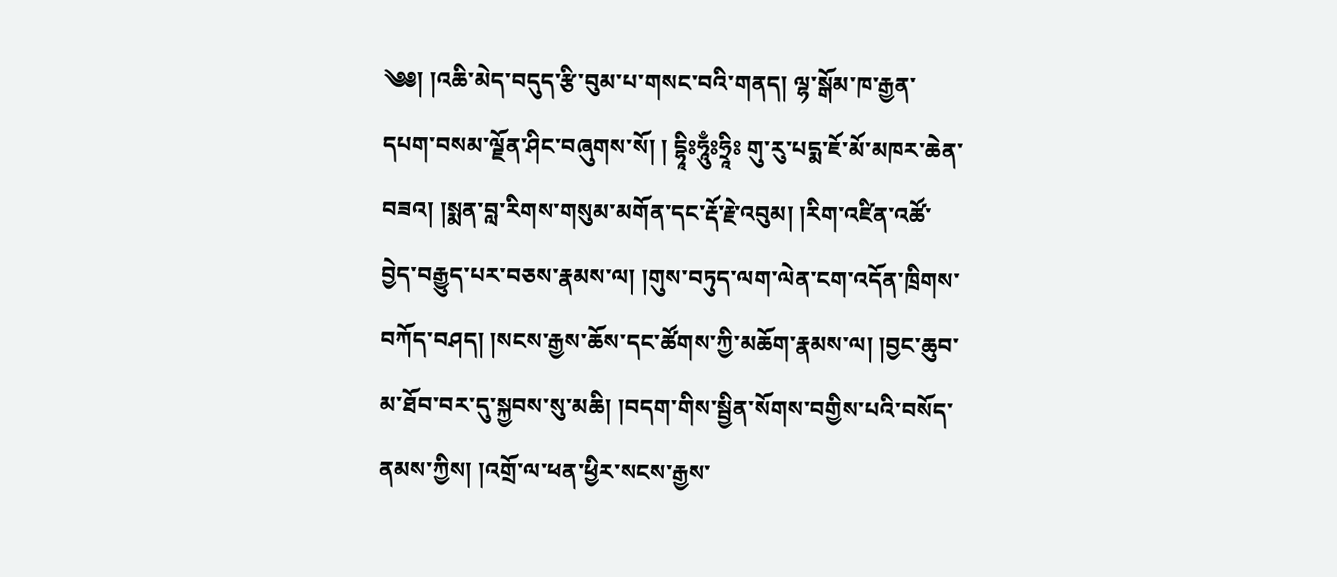༄༅། །འཆི་མེད་བདུད་རྩི་བུམ་པ་གསང་བའི་གནད། ལྷ་སྒོམ་ཁ་རྒྱན་དཔག་བསམ་ལྗོན་ཤིང་བཞུགས་སོ། ། དྷཱིཿཧཱུྃཿཧྲཱིཿ གུ་རུ་པདྨ་ཇོ་མོ་མཁར་ཆེན་བཟའ། །སྨན་བླ་རིགས་གསུམ་མགོན་དང་རྡོ་རྗེ་འབུམ། །རིག་འཛིན་འཚོ་བྱེད་བརྒྱུད་པར་བཅས་རྣམས་ལ། །གུས་བཏུད་ལག་ལེན་ངག་འདོན་ཁྲིགས་བཀོད་བཤད། །སངས་རྒྱས་ཆོས་དང་ཚོགས་ཀྱི་མཆོག་རྣམས་ལ། །བྱང་ཆུབ་མ་ཐོབ་བར་དུ་སྐྱབས་སུ་མཆི། །བདག་གིས་སྦྱིན་སོགས་བགྱིས་པའི་བསོད་ནམས་ཀྱིས། །འགྲོ་ལ་ཕན་ཕྱིར་སངས་རྒྱས་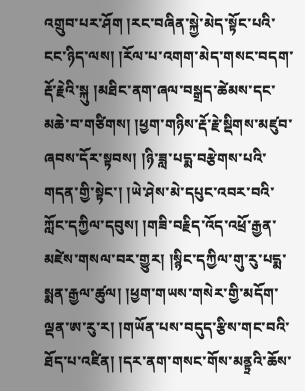འགྲུབ་པར་ཤོག །རང་བཞིན་སྐྱེ་མེད་སྟོང་པའི་ངང་ཉིད་ལས། །རོལ་པ་འགག་མེད་གསང་བདག་རྡོ་རྗེའི་སྐུ །མཐིང་ནག་ཞལ་བསྒྲད་ཚེམས་དང་མཆེ་བ་གཙིགས། །ཕྱག་གཉིས་རྡོ་རྗེ་སྡིགས་མཛུབ་ཞབས་དོར་སྟབས། །ཉི་ཟླ་པདྨ་བརྩེགས་པའི་གདན་གྱི་སྟེང་། །ཡེ་ཤེས་མེ་དཔུང་འབར་བའི་ཀློང་དཀྱིལ་དབུས། །གཟི་བརྗིད་འོད་འཕྲོ་རྒྱན་མཛེས་གསལ་བར་གྱུར། །སྙིང་དཀྱིལ་གུ་རུ་པདྨ་སྨན་རྒྱལ་ཚུལ། །ཕྱག་གཡས་གསེར་གྱི་མདོག་ལྡན་ཨ་རུ་ར། །གཡོན་པས་བདུད་རྩིས་གང་བའི་ཐོད་པ་འཛིན། །དར་ནག་གསང་གོས་མནྟྲའི་ཆོས་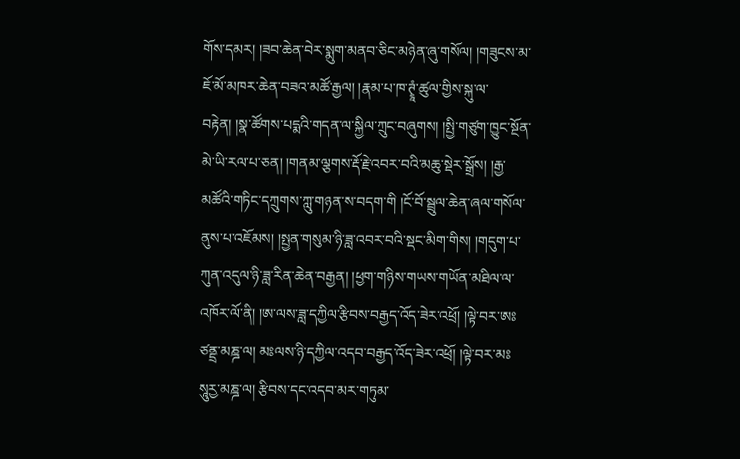གོས་དམར། །ཟབ་ཆེན་བེར་སྨུག་མནབ་ཅིང་མཉེན་ཞུ་གསོལ། །གཟུངས་མ་ཇོ་མོ་མཁར་ཆེན་བཟའ་མཚོ་རྒྱལ། །རྣམ་པ་ཁ་ཊྭཱཾ་ཚུལ་གྱིས་སྐུ་ལ་བརྟེན། །སྣ་ཚོགས་པདྨའི་གདན་ལ་སྐྱིལ་ཀྲུང་བཞུགས། །སྤྱི་གཙུག་ཁྱུང་སྔོན་མེ་ཡི་རལ་པ་ཅན། །གནམ་ལྕགས་རྡོ་རྗེ་འབར་བའི་མཆུ་སྡེར་སྒྲོས། །རྒྱ་མཚོའི་གཏིང་དཀྲུགས་ཀླུ་གཉན་ས་བདག་གི །ངོ་བོ་སྦྲུལ་ཆེན་ཞལ་གསོལ་ནུས་པ་འཇོམས། །སྤྱན་གསུམ་ཉི་ཟླ་འབར་བའི་སྡང་མིག་གིས། །གདུག་པ་ཀུན་འདུལ་ཉི་ཟླ་རིན་ཆེན་བརྒྱན། །ཕྱག་གཉིས་གཡས་གཡོན་མཐིལ་ལ་འཁོར་ལོ་ནི། །ཨ་ལས་ཟླ་དཀྱིལ་རྩིབས་བརྒྱད་འོད་ཟེར་འཕྲོ། །ལྟེ་བར་ཨཿཙནྡྲ་མཎྜ་ལ། མཿལས་ཉི་དཀྱིལ་འདབ་བརྒྱད་འོད་ཟེར་འཕྲོ། །ལྟེ་བར་མཿསཱུརྱ་མཎྜ་ལ། རྩིབས་དང་འདབ་མར་གཏུམ་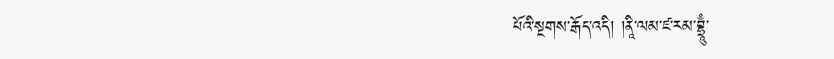པོའི་སྔགས་རྒོད་འདི། །ནཱི་ལམ་ཛ་རམ་བྷྲཱུྃ་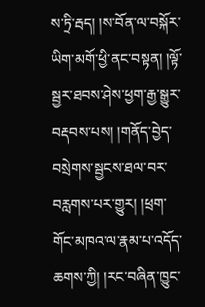ས་ཏྲི་རྦད། །ས་བོན་ལ་བསྐོར་ཡིག་མགོ་ཕྱི་ནང་བསྟན། །ལྟོ་སྦྱར་ཐབས་ཤེས་ཕྱག་རྒྱ་སྒྱུར་བརྡབས་པས། །གནོད་བྱེད་བསྲེགས་སྦྱངས་ཐལ་བར་བརླགས་པར་གྱུར། །ཕྲག་གོང་མཁའ་ལ་རྣམ་པ་འདོད་ཆགས་ཀྱི། །རང་བཞིན་ཁྱུང་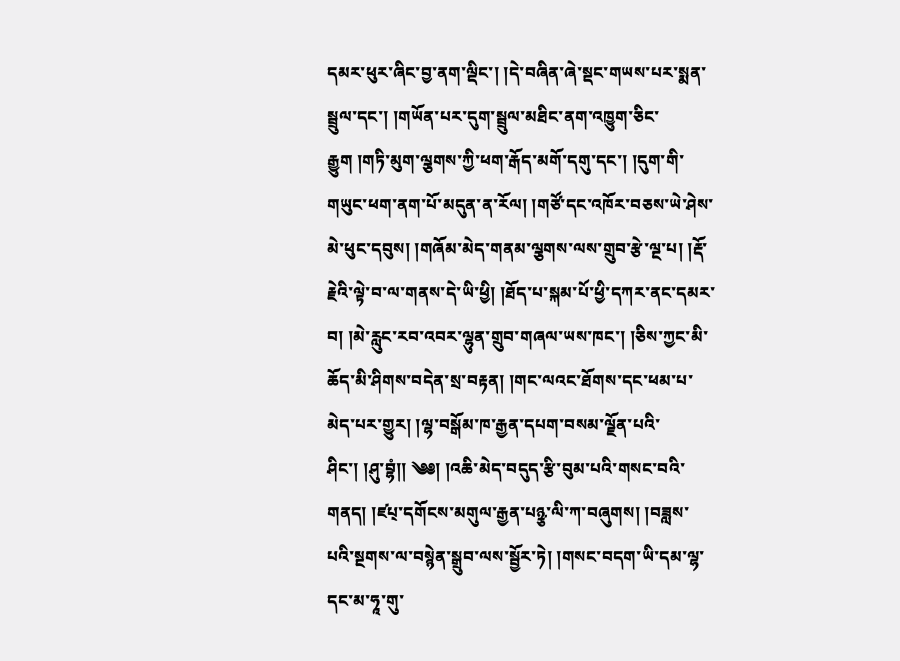དམར་ཕུར་ཞིང་བྱ་ནག་ལྡིང་། །དེ་བཞིན་ཞེ་སྡང་གཡས་པར་སྨན་སྦྲུལ་དང་། །གཡོན་པར་དུག་སྦྲུལ་མཐིང་ནག་འཁྱུག་ཅིང་རྒྱུག །གཏི་མུག་ལྕགས་ཀྱི་ཕག་རྒོད་མགོ་དགུ་དང་། །དུག་གི་གཡུང་ཕག་ནག་པོ་མདུན་ན་རོལ། །གཙོ་དང་འཁོར་བཅས་ཡེ་ཤེས་མེ་ཕུང་དབུས། །གཞོམ་མེད་གནམ་ལྕགས་ལས་གྲུབ་རྩེ་ལྔ་པ། །རྡོ་རྗེའི་ལྟེ་བ་ལ་གནས་དེ་ཡི་ཕྱི། །ཐོད་པ་སྐམ་པོ་ཕྱི་དཀར་ནང་དམར་བ། །མེ་རླུང་རབ་འབར་ལྷུན་གྲུབ་གཞལ་ཡས་ཁང་། །ཅིས་ཀྱང་མི་ཆོད་མི་ཤིགས་བདེན་སྲ་བརྟན། །གང་ལའང་ཐོགས་དང་ཕམ་པ་མེད་པར་གྱུར། །ལྷ་བསྒོམ་ཁ་རྒྱན་དཔག་བསམ་ལྗོན་པའི་ཤིང་། །ཤུ་བྷཾ།། ༄༅། །འཆི་མེད་བདུད་རྩི་བུམ་པའི་གསང་བའི་གནད། །ཛཔ྄་དགོངས་མགུལ་རྒྱན་པཉྩ་ལི་ཀ་བཞུགས། །བཟླས་པའི་སྔགས་ལ་བསྙེན་སྒྲུབ་ལས་སྦྱོར་ཏེ། །གསང་བདག་ཡི་དམ་ལྷ་དང་མ་ཧཱ་གུ་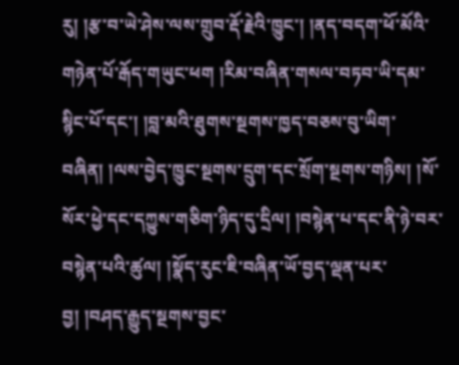རུ། །རྩ་བ་ཡེ་ཤེས་ལས་གྲུབ་རྡོ་རྗེའི་ཁྱུང་། །ནད་བདག་ཕོ་མོའི་གཉེན་པོ་རྒོད་གཡུང་ཕག །རིམ་བཞིན་གསལ་བཏབ་ཡི་དམ་སྙིང་པོ་དང་། །བླ་མའི་ཐུགས་སྔགས་ཁྱད་བཅས་བུ་ཡིག་བཞིན། །ལས་བྱེད་ཁྱུང་སྔགས་དྲུག་དང་སྲོག་སྔགས་གཉིས། །སོ་སོར་ཕྱེ་དང་དཀྱུས་གཅིག་ཉིད་དུ་དྲིལ། །བསྙེན་པ་དང་ནི་ཉེ་བར་བསྙེན་པའི་ཚུལ། །སྣོད་རུང་ཇི་བཞིན་ཡོ་བྱད་ལྡན་པར་བྱ། །བཤད་རྒྱུད་སྔགས་བྱང་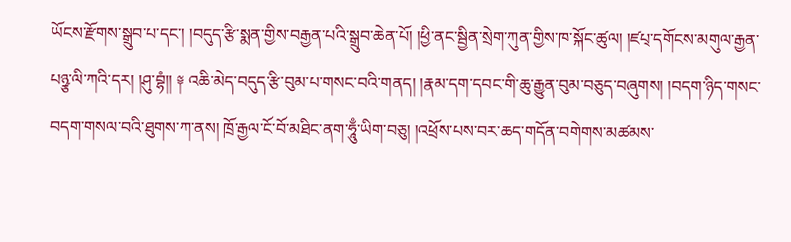ཡོངས་རྫོགས་སྒྲུབ་པ་དང་། །བདུད་རྩི་སྨན་གྱིས་བརྒྱན་པའི་སྒྲུབ་ཆེན་པོ། །ཕྱི་ནང་སྦྱིན་སྲེག་ཀུན་གྱིས་ཁ་སྐོང་ཚུལ། །ཛཔ྄་དགོངས་མགུལ་རྒྱན་པཉྩ་ལི་ཀའི་དར། །ཤུ་བྷཾ།། ༈ འཆི་མེད་བདུད་རྩི་བུམ་པ་གསང་བའི་གནད། །རྣམ་དག་དབང་གི་ཆུ་རྒྱུན་བུམ་བཅུད་བཞུགས། །བདག་ཉིད་གསང་བདག་གསལ་བའི་ཐུགས་ཀ་ནས། ཁྲོ་རྒྱལ་ངོ་བོ་མཐིང་ནག་ཧཱུྃ་ཡིག་བཅུ། །འཕྲོས་པས་བར་ཆད་གདོན་བགེགས་མཚམས་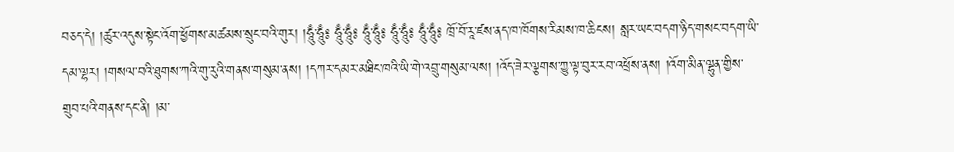བཅད་དེ། །ཚུར་འདུས་སྟེང་འོག་ཕྱོགས་མཚམས་སྲུང་བའི་གུར། །ཧཱུྃ་ཧཱུྃ༔ ཧཱུྃ་ཧཱུྃ༔ ཧཱུྃ་ཧཱུྃ༔ ཧཱུྃ་ཧཱུྃ༔ ཧཱུྃ་ཧཱུྃ༔ ཁྲོ་བོ་རཱ་ཛས་ནད་ཁ་ཁོགས་རིམས་ཁ་ཆིངས། སླར་ཡང་བདག་ཉིད་གསང་བདག་ཡི་དམ་ལྷར། །གསལ་བའི་ཐུགས་ཀའི་གུ་རུའི་གནས་གསུམ་ནས། །དཀར་དམར་མཐིང་ཁའི་ཡི་གེ་འབྲུ་གསུམ་ལས། །འོད་ཟེར་ལྕགས་ཀྱུ་ལྟ་བུར་རབ་འཕྲོས་ནས། །འོག་མིན་ལྷུན་གྱིས་གྲུབ་པའི་གནས་དང་ནི། །མ་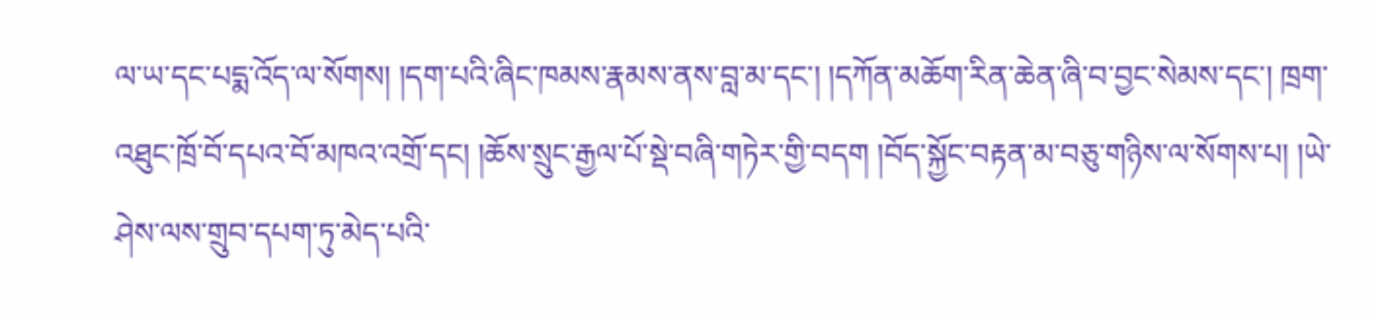ལ་ཡ་དང་པདྨ་འོད་ལ་སོགས། །དག་པའི་ཞིང་ཁམས་རྣམས་ནས་བླ་མ་དང་། །དཀོན་མཆོག་རིན་ཆེན་ཞི་བ་བྱང་སེམས་དང་། ཁྲག་འཐུང་ཁྲོ་བོ་དཔའ་བོ་མཁའ་འགྲོ་དང། །ཆོས་སྲུང་རྒྱལ་པོ་སྡེ་བཞི་གཏེར་གྱི་བདག །བོད་སྐྱོང་བརྟན་མ་བཅུ་གཉིས་ལ་སོགས་པ། །ཡེ་ཤེས་ལས་གྲུབ་དཔག་ཏུ་མེད་པའི་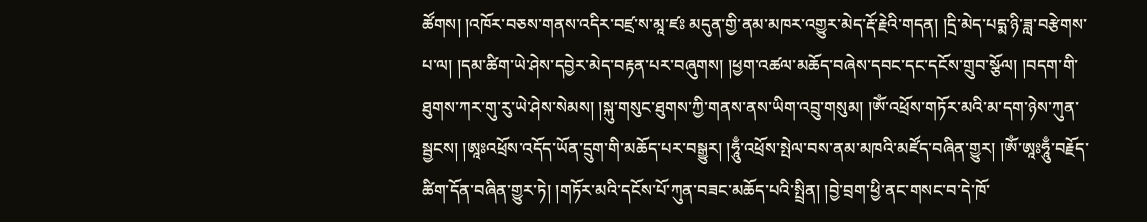ཚོགས། །འཁོར་བཅས་གནས་འདིར་བཛྲ་ས་མཱ་ཛཿ མདུན་གྱི་ནམ་མཁར་འགྱུར་མེད་རྡོ་རྗེའི་གདན། །དྲི་མེད་པདྨ་ཉི་ཟླ་བརྩེགས་པ་ལ། །དམ་ཚིག་ཡེ་ཤེས་དབྱེར་མེད་བརྟན་པར་བཞུགས། །ཕྱག་འཚལ་མཆོད་བཞེས་དབང་དང་དངོས་གྲུབ་སྩོལ། །བདག་གི་ཐུགས་ཀར་གུ་རུ་ཡེ་ཤེས་སེམས། །སྐུ་གསུང་ཐུགས་ཀྱི་གནས་ནས་ཡིག་འབྲུ་གསུམ། །ཨོཾ་འཕྲོས་གཏོར་མའི་མ་དག་ཉེས་ཀུན་སྦྱངས། །ཨཱཿའཕྲོས་འདོད་ཡོན་དྲུག་གི་མཆོད་པར་བསྒྱུར། །ཧཱུྃ་འཕྲོས་སྤེལ་བས་ནམ་མཁའི་མཛོད་བཞིན་གྱུར། །ཨོཾ་ཨཱཿཧཱུྃ་བརྗོད་ཚིག་དོན་བཞིན་གྱུར་ཏེ། །གཏོར་མའི་དངོས་པོ་ཀུན་བཟང་མཆོད་པའི་སྤྲིན། །བྱེ་བྲག་ཕྱི་ནང་གསང་བ་དེ་ཁོ་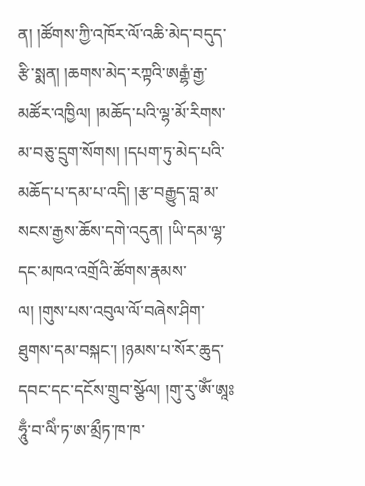ན། །ཚོགས་ཀྱི་འཁོར་ལོ་འཆི་མེད་བདུད་རྩི་སྨན། །ཆགས་མེད་རཀྟའི་ཨརྒྷཾ་རྒྱ་མཚོར་འཁྱིལ། །མཆོད་པའི་ལྷ་མོ་རིགས་མ་བཅུ་དྲུག་སོགས། །དཔག་ཏུ་མེད་པའི་མཆོད་པ་དམ་པ་འདི། །རྩ་བརྒྱུད་བླ་མ་སངས་རྒྱས་ཆོས་དགེ་འདུན། །ཡི་དམ་ལྷ་དང་མཁའ་འགྲོའི་ཚོགས་རྣམས་ལ། །གུས་པས་འབུལ་ལོ་བཞེས་ཤིག་ཐུགས་དམ་བསྐང་། །ཉམས་པ་སོར་ཆུད་དབང་དང་དངོས་གྲུབ་སྩོལ། །གུ་རུ་ཨོཾ་ཨཱཿཧཱུྃ་བ་ལིཾ་ཏ་ཨ་མྲྀཏ་ཁ་ཁ་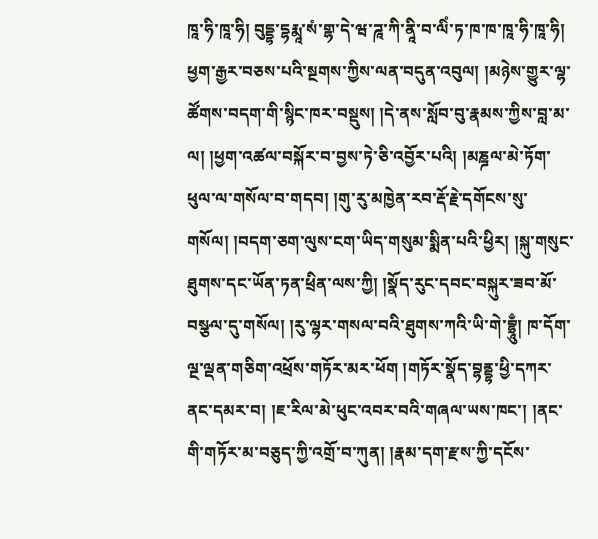ཁཱ་ཧི་ཁཱ་ཧི། བུདྡྷ་དྷརྨཱ་སཾ་གྷ་དེ་ཝ་ཌཱ་ཀི་ནཱི་བ་ལིཾ་ཏ་ཁ་ཁ་ཁཱ་ཧི་ཁཱ་ཧི། ཕྱག་རྒྱར་བཅས་པའི་སྔགས་ཀྱིས་ལན་བདུན་འབུལ། །མཉེས་གྱུར་ལྷ་ཚོགས་བདག་གི་སྙིང་ཁར་བསྡུས། །དེ་ནས་སློབ་བུ་རྣམས་ཀྱིས་བླ་མ་ལ། །ཕྱག་འཚལ་བསྐོར་བ་བྱས་ཏེ་ཅི་འབྱོར་པའི། །མཎྜལ་མེ་ཏོག་ཕུལ་ལ་གསོལ་བ་གདབ། །གུ་རུ་མཁྱེན་རབ་རྡོ་རྗེ་དགོངས་སུ་གསོལ། །བདག་ཅག་ལུས་ངག་ཡིད་གསུམ་སྨིན་པའི་ཕྱིར། །སྐུ་གསུང་ཐུགས་དང་ཡོན་ཏན་ཕྲིན་ལས་ཀྱི། །སྣོད་རུང་དབང་བསྐུར་ཟབ་མོ་བསྩལ་དུ་གསོལ། །རུ་ལྷར་གསལ་བའི་ཐུགས་ཀའི་ཡི་གེ་བྷྲཱུྃ། ཁ་དོག་ལྔ་ལྡན་གཅིག་འཕྲོས་གཏོར་མར་ཕོག །གཏོར་སྣོད་བྷནྡྷ་ཕྱི་དཀར་ནང་དམར་བ། །ཇ་རིལ་མེ་ཕུང་འབར་བའི་གཞལ་ཡས་ཁང་། །ནང་གི་གཏོར་མ་བཅུད་ཀྱི་འགྲོ་བ་ཀུན། །རྣམ་དག་རྫས་ཀྱི་དངོས་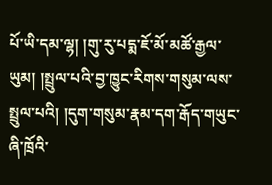པོ་ཡི་དམ་ལྷ། །གུ་རུ་པདྨ་ཇོ་མོ་མཚོ་རྒྱལ་ཡུམ། །སྤྲུལ་པའི་བྱ་ཁྱུང་རིགས་གསུམ་ལས་སྤྲུལ་པའི། །དུག་གསུམ་རྣམ་དག་རྒོད་གཡུང་ཞི་ཁྲོའི་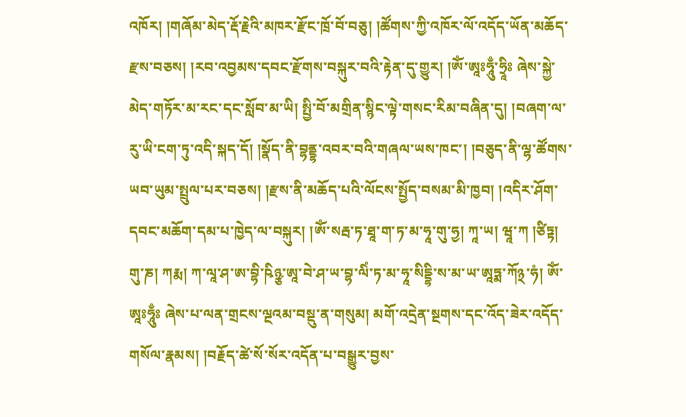འཁོར། །གཞོམ་མེད་རྡོ་རྗེའི་མཁར་རྫོང་ཁྲོ་བོ་བཅུ། །ཚོགས་ཀྱི་འཁོར་ལོ་འདོད་ཡོན་མཆོད་རྫས་བཅས། །རབ་འབྱམས་དབང་རྫོགས་བསྐུར་བའི་རྟེན་དུ་གྱུར། །ཨོཾ་ཨཱཿཧཱུྃ་ཧྲཱིཿ ཞེས་སྐྱེ་མེད་གཏོར་མ་རང་དང་སློབ་མ་ཡི། སྤྱི་བོ་མགྲིན་སྙིང་ལྟེ་གསང་རིམ་བཞིན་དུ། །བཞག་ལ་རུ་ཡི་ངག་ཏུ་འདི་སྐད་དོ། །སྣོད་ནི་བྷནྡྷ་འབར་བའི་གཞལ་ཡས་ཁང་། །བཅུད་ནི་ལྷ་ཚོགས་ཡབ་ཡུམ་སྤྲུལ་པར་བཅས། །རྫས་ནི་མཆོད་པའི་ལོངས་སྤྱོད་བསམ་མི་ཁྱབ། །འདིར་ཤོག་དབང་མཆོག་དམ་པ་ཁྱེད་ལ་བསྐུར། །ཨོཾ་སརྦ་ཏ་ཐཱ་ག་ཏ་མ་ཧཱ་གུ་ཧྱ། ཀཱ་ཡ། ཝཱ་ཀ །ཙིཏྟ། གུ་ཎ། ཀརྨ། ཀ་ལཱ་ཤ་ཨ་བྷི་ཥིཉྩ་ཨཱ་བེ་ཤ་ཡ་བྷ་ལིཾ་ཏ་མ་ཧཱ་སིདྡྷི་ས་མ་ཡ་ཨཱཏྨ་ཀོ྅་ཧཾ། ཨོཾ་ཨཱཿཧཱུྃཿ ཞེས་པ་ལན་གྲངས་ལྔའམ་བསྡུ་ན་གསུམ། མགོ་འདྲེན་སྔགས་དང་འོད་ཟེར་འདོད་གསོལ་རྣམས། །བརྗོད་ཚེ་སོ་སོར་འདོན་པ་བསྒྱུར་བྱས་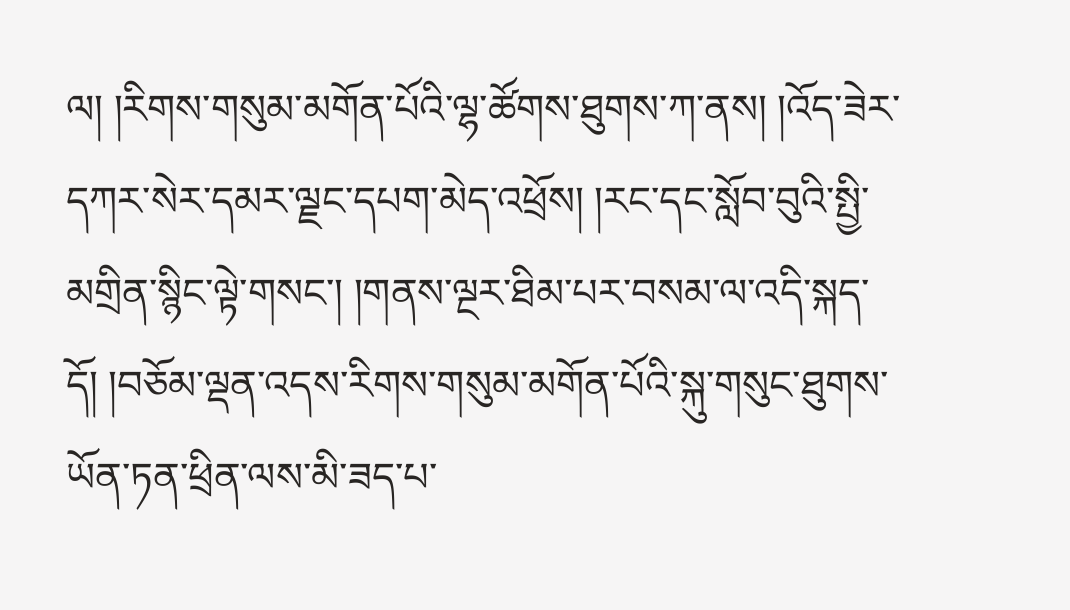ལ། །རིགས་གསུམ་མགོན་པོའི་ལྷ་ཚོགས་ཐུགས་ཀ་ནས། །འོད་ཟེར་དཀར་སེར་དམར་ལྗང་དཔག་མེད་འཕྲོས། །རང་དང་སློབ་བུའི་སྤྱི་མགྲིན་སྙིང་ལྟེ་གསང་། །གནས་ལྔར་ཐིམ་པར་བསམ་ལ་འདི་སྐད་དོ། །བཅོམ་ལྡན་འདས་རིགས་གསུམ་མགོན་པོའི་སྐུ་གསུང་ཐུགས་ཡོན་ཏན་ཕྲིན་ལས་མི་ཟད་པ་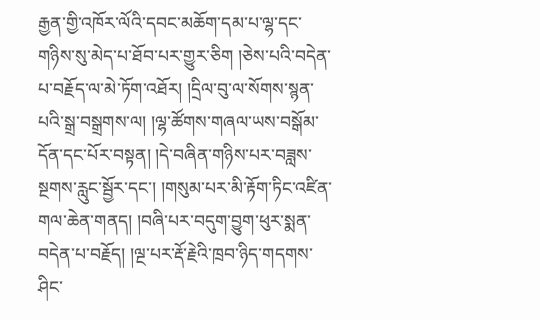རྒྱན་གྱི་འཁོར་ལོའི་དབང་མཆོག་དམ་པ་ལྷ་དང་གཉིས་སུ་མེད་པ་ཐོབ་པར་གྱུར་ཅིག །ཅེས་པའི་བདེན་པ་བརྗོད་ལ་མེ་ཏོག་འཐོར། །དྲིལ་བུ་ལ་སོགས་སྙན་པའི་སྒྲ་བསྒྲགས་ལ། །ལྷ་ཚོགས་གཞལ་ཡས་བསྒོམ་དོན་དང་པོར་བསྟན། །དེ་བཞིན་གཉིས་པར་བཟླས་སྔགས་རླུང་སྦྱོར་དང་། །གསུམ་པར་མི་རྟོག་ཏིང་འཛིན་གལ་ཆེན་གནད། །བཞི་པར་བདུག་བྱུག་ཕུར་སྨན་བདེན་པ་བརྗོད། །ལྔ་པར་རྡོ་རྗེའི་ཁྲབ་ཉིད་གདགས་ཤིང་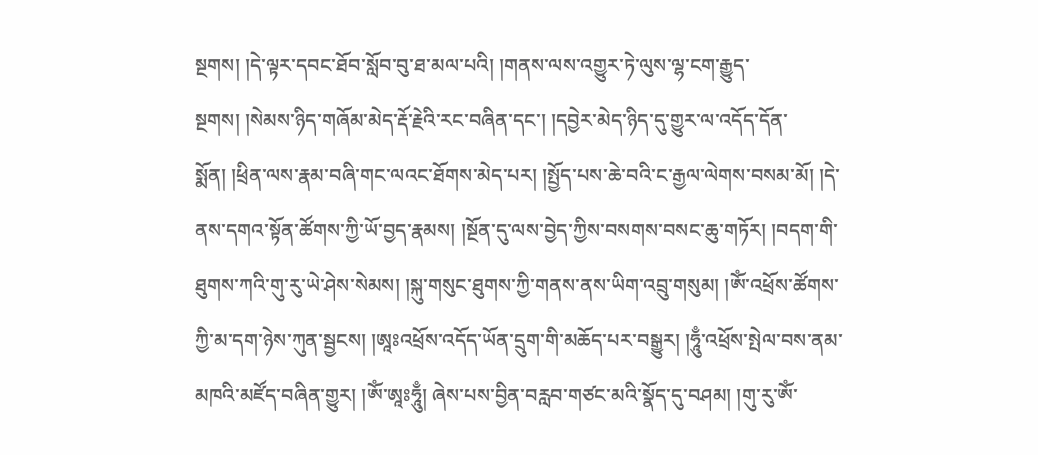སྔགས། །དེ་ལྟར་དབང་ཐོབ་སློབ་བུ་ཐ་མལ་པའི། །གནས་ལས་འགྱུར་ཏེ་ལུས་ལྷ་ངག་རྒྱུད་སྔགས། །སེམས་ཉིད་གཞོམ་མེད་རྡོ་རྗེའི་རང་བཞིན་དང་། །དབྱེར་མེད་ཉིད་དུ་གྱུར་ལ་འདོད་དོན་སྨོན། །ཕྲིན་ལས་རྣམ་བཞི་གང་ལའང་ཐོགས་མེད་པར། །སྤྱོད་པས་ཆེ་བའི་ང་རྒྱལ་ལེགས་བསམ་མོ། །དེ་ནས་དགའ་སྟོན་ཚོགས་ཀྱི་ཡོ་བྱད་རྣམས། །སྔོན་དུ་ལས་བྱེད་ཀྱིས་བསགས་བསང་ཆུ་གཏོར། །བདག་གི་ཐུགས་ཀའི་གུ་རུ་ཡེ་ཤེས་སེམས། །སྐུ་གསུང་ཐུགས་ཀྱི་གནས་ནས་ཡིག་འབྲུ་གསུམ། །ཨོཾ་འཕྲོས་ཚོགས་ཀྱི་མ་དག་ཉེས་ཀུན་སྦྱངས། །ཨཱཿའཕྲོས་འདོད་ཡོན་དྲུག་གི་མཆོད་པར་བསྒྱུར། །ཧཱུྃ་འཕྲོས་སྤེལ་བས་ནམ་མཁའི་མཛོད་བཞིན་གྱུར། །ཨོཾ་ཨཱཿཧཱུྃ། ཞེས་པས་བྱིན་བརླབ་གཙང་མའི་སྣོད་དུ་བཤམ། །གུ་རུ་ཨོཾ་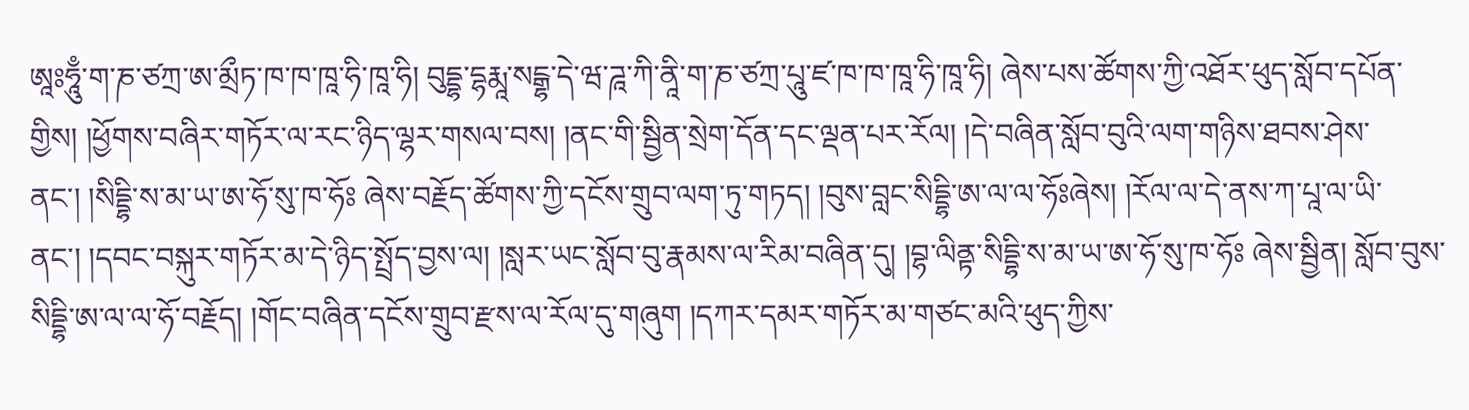ཨཱཿཧཱུྃ་ག་ཎ་ཙཀྲ་ཨ་མྲྀཏ་ཁ་ཁ་ཁཱ་ཧི་ཁཱ་ཧི། བུདྡྷ་དྷརྨཱ་སངྒྷ་དེ་ཝ་ཌཱ་ཀི་ནཱི་ག་ཎ་ཙཀྲ་པཱུ་ཛ་ཁ་ཁ་ཁཱ་ཧི་ཁཱ་ཧི། ཞེས་པས་ཚོགས་ཀྱི་འཐོར་ཕུད་སློབ་དཔོན་གྱིས། །ཕྱོགས་བཞིར་གཏོར་ལ་རང་ཉིད་ལྷར་གསལ་བས། །ནང་གི་སྦྱིན་སྲེག་དོན་དང་ལྡན་པར་རོལ། །དེ་བཞིན་སློབ་བུའི་ལག་གཉིས་ཐབས་ཤེས་ནང་། །སིདྡྷི་ས་མ་ཡ་ཨ་ཧོ་སུ་ཁ་ཧོཿ ཞེས་བརྗོད་ཚོགས་ཀྱི་དངོས་གྲུབ་ལག་ཏུ་གཏད། །བུས་བླང་སིདྡྷི་ཨ་ལ་ལ་ཧོཿཞེས། །རོལ་ལ་དེ་ནས་ཀ་པཱ་ལ་ཡི་ནང་། །དབང་བསྐུར་གཏོར་མ་དེ་ཉིད་སྤྲོད་བྱས་ལ། །སླར་ཡང་སློབ་བུ་རྣམས་ལ་རིམ་བཞིན་དུ། །བྷ་ལིནྟ་སིདྡྷི་ས་མ་ཡ་ཨ་ཧོ་སུ་ཁ་ཧོཿ ཞེས་སྦྱིན། སློབ་བུས་སིདྡྷི་ཨ་ལ་ལ་ཧོ་བརྗོད། །གོང་བཞིན་དངོས་གྲུབ་རྫས་ལ་རོལ་དུ་གཞུག །དཀར་དམར་གཏོར་མ་གཙང་མའི་ཕུད་ཀྱིས་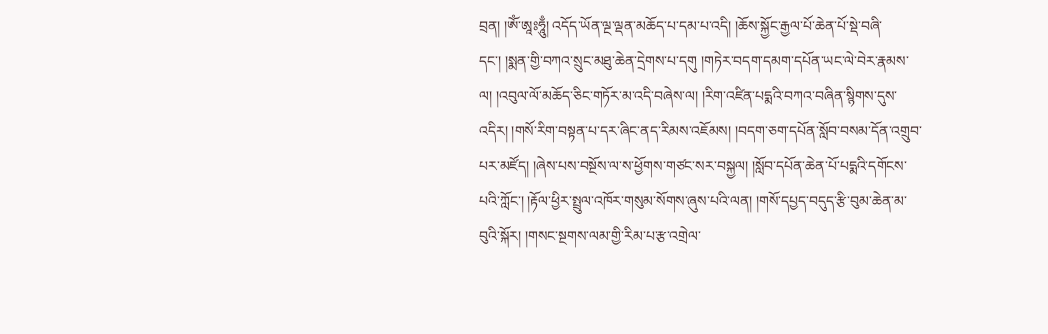བྲན། །ཨོཾ་ཨཱཿཧཱུྃ། འདོད་ཡོན་ལྔ་ལྡན་མཆོད་པ་དམ་པ་འདི། །ཆོས་སྐྱོང་རྒྱལ་པོ་ཆེན་པོ་སྡེ་བཞི་དང་། །སྨན་གྱི་བཀའ་སྲུང་མཐུ་ཆེན་དྲེགས་པ་དགུ །གཏེར་བདག་དམག་དཔོན་ཡང་ལེ་བེར་རྣམས་ལ། །འབུལ་ལོ་མཆོད་ཅིང་གཏོར་མ་འདི་བཞེས་ལ། །རིག་འཛིན་པདྨའི་བཀའ་བཞིན་སྙིགས་དུས་འདིར། །གསོ་རིག་བསྟན་པ་དར་ཞིང་ནད་རིམས་འཇོམས། །བདག་ཅག་དཔོན་སློབ་བསམ་དོན་འགྲུབ་པར་མཛོད། །ཞེས་པས་བསྔོས་ལ་ས་ཕྱོགས་གཙང་སར་བསྐྱལ། །སློབ་དཔོན་ཆེན་པོ་པདྨའི་དགོངས་པའི་ཀློང་། །རྟོལ་ཕྱིར་སྤྲུལ་འཁོར་གསུམ་སོགས་ཞུས་པའི་ལན། །གསོ་དཔྱད་བདུད་རྩི་བུམ་ཆེན་མ་བུའི་སྐོར། །གསང་སྔགས་ལམ་གྱི་རིམ་པ་རྩ་འགྲེལ་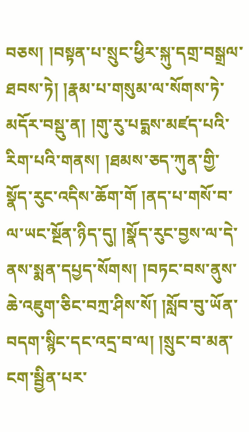བཅས། །བསྟན་པ་སྲུང་ཕྱིར་སྐུ་དགྲ་བསྒྲལ་ཐབས་ཏེ། །རྣམ་པ་གསུམ་ལ་སོགས་ཏེ་མདོར་བསྡུ་ན། །གུ་རུ་པདྨས་མཛད་པའི་རིག་པའི་གནས། །ཐམས་ཅད་ཀུན་གྱི་སྣོད་རུང་འདིས་ཆོག་གོ །ནད་པ་གསོ་བ་ལ་ཡང་སྔོན་ཉིད་དུ། །སྣོད་རུང་བྱས་ལ་དེ་ནས་སྨན་དཔྱད་སོགས། །བཏང་བས་ནུས་ཆེ་འཇུག་ཅིང་བཀྲ་ཤིས་སོ། །སློབ་བུ་ཡོན་བདག་སྙིང་དང་འདྲ་བ་ལ། །སྲུང་བ་མན་ངག་སྦྱིན་པར་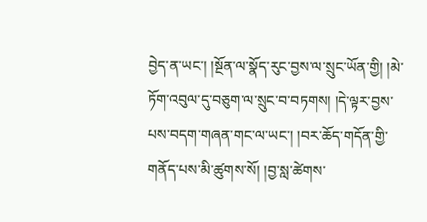བྱེད་ན་ཡང་། །སྔོན་ལ་སྣོད་རུང་བྱས་ལ་སྲུང་ཡོན་གྱི། །མེ་ཏོག་འབུལ་དུ་བཅུག་ལ་སྲུང་བ་བཏགས། །དེ་ལྟར་བྱས་པས་བདག་གཞན་གང་ལ་ཡང་། །བར་ཆོད་གདོན་གྱི་གནོད་པས་མི་ཚུགས་སོ། །བྱ་སླ་ཚེགས་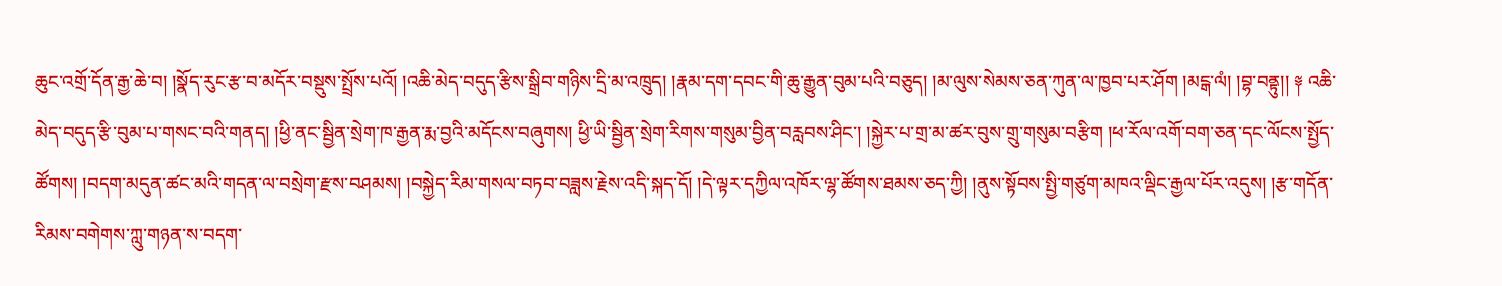ཆུང་འགྲོ་དོན་རྒྱ་ཆེ་བ། །སྣོད་རུང་རྩ་བ་མདོར་བསྡུས་སྤྲོས་པའོ། །འཆི་མེད་བདུད་རྩིས་སྒྲིབ་གཉིས་དྲི་མ་འཁྲུད། །རྣམ་དག་དབང་གི་ཆུ་རྒྱུན་བུམ་པའི་བཅུད། །མ་ལུས་སེམས་ཅན་ཀུན་ལ་ཁྱབ་པར་ཤོག །མངྒ་ལཾ། །བྷ་བནྟུ།། ༈ འཆི་མེད་བདུད་རྩི་བུམ་པ་གསང་བའི་གནད། །ཕྱི་ནང་སྦྱིན་སྲེག་ཁ་རྒྱན་རྨ་བྱའི་མདོངས་བཞུགས། ཕྱི་ཡི་སྦྱིན་སྲེག་རིགས་གསུམ་བྱིན་བརླབས་ཤིང་། །སྐྱེར་པ་གྲ་མ་ཚར་བུས་གྲུ་གསུམ་བརྩིག །ཕ་རོལ་འགོ་བག་ཅན་དང་ལོངས་སྤྱོད་ཚོགས། །བདག་མདུན་ཚང་མའི་གདན་ལ་བསྲེག་རྫས་བཤམས། །བསྐྱེད་རིམ་གསལ་བཏབ་བཟླས་རྗེས་འདི་སྐད་དོ། །དེ་ལྟར་དཀྱིལ་འཁོར་ལྷ་ཚོགས་ཐམས་ཅད་ཀྱི། །ནུས་སྟོབས་སྤྱི་གཙུག་མཁའ་ལྡིང་རྒྱལ་པོར་འདུས། །རྩ་གདོན་རིམས་བགེགས་ཀླུ་གཉན་ས་བདག་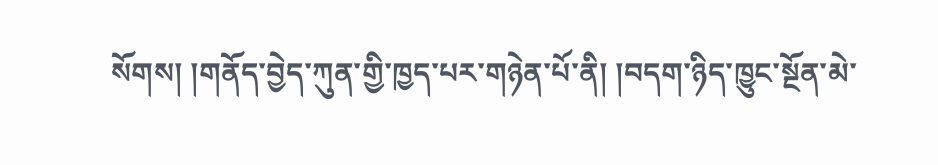སོགས། །གནོད་བྱེད་ཀུན་གྱི་ཁྱད་པར་གཉེན་པོ་ནི། །བདག་ཉིད་ཁྱུང་སྔོན་མེ་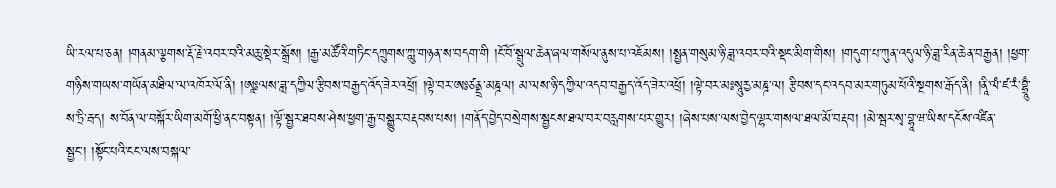ཡི་རལ་པ་ཅན། །གནམ་ལྕགས་རྡོ་རྗེ་འབར་བའི་མཆུ་སྡེར་སྒྲོས། །རྒྱ་མཚོའི་གཏིང་དཀྲུགས་ཀླུ་གཉན་ས་བདག་གི །ངོ་བོ་སྦྲུལ་ཆེན་ཞལ་གསོལ་ནུས་པ་འཇོམས། །སྤྱན་གསུམ་ཉི་ཟླ་འབར་བའི་སྡང་མིག་གིས། །གདུག་པ་ཀུན་འདུལ་ཉི་ཟླ་རིན་ཆེན་བརྒྱན། །ཕྱག་གཉིས་གཡས་གཡོན་མཐིལ་ལ་འཁོར་ལོ་ནི། །ཨཱཿལས་ཟླ་དཀྱིལ་རྩིབས་བརྒྱད་འོད་ཟེར་འཕྲོ། །ལྟེ་བར་ཨཿཙནྡྲ་མཎྜལ། མ་ལས་ཉི་དཀྱིལ་འདབ་བརྒྱད་འོད་ཟེར་འཕྲོ། །ལྟེ་བར་མཿསཱུརྱ་མཎྜ་ལ། རྩིབས་དང་འདབ་མར་གཏུམ་པོའི་སྔགས་རྒོད་ནི། །ནཱི་ལཾ་ཛ་རཾ་བྷྲཱུྃ་ས་ཏྲི་རྦད། ས་བོན་ལ་བསྐོར་ཡིག་མགོ་ཕྱི་ནང་བསྟན། །ལྟོ་སྦྱར་ཐབས་ཤེས་ཕྱག་རྒྱ་བསྒྱུར་བརྡབས་པས། །གནོད་བྱེད་བསྲེགས་སྦྱངས་ཐལ་བར་བརླགས་པར་གྱུར། །ཞེས་པས་ལས་བྱེད་ལྷར་གསལ་ཐལ་མོ་བརྡབ། །མེ་སྦར་སྭ་བྷཱ་ཝ་ཡིས་དངོས་འཛིན་སྦྱང་། །སྟོང་པའི་ངང་ལས་བསྐལ་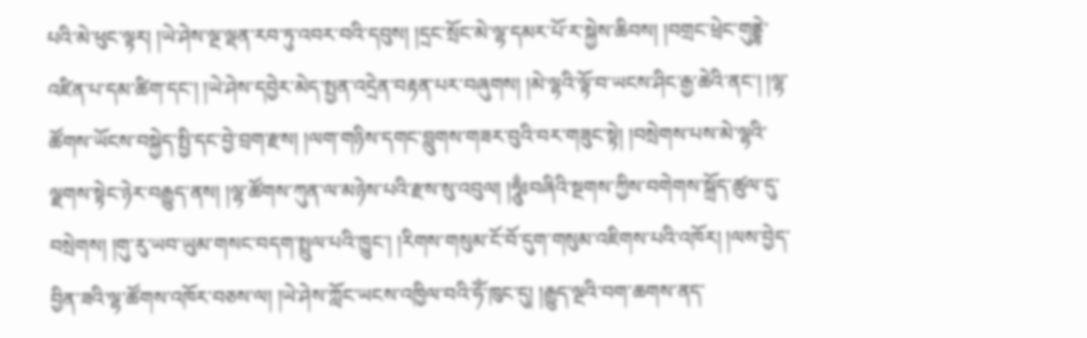པའི་མེ་ཕུང་ལྟར། །ཡེ་ཤེས་ལྔ་ལྡན་རབ་ཏུ་འབར་བའི་དབུས། །དྲང་སྲོང་མེ་ལྷ་དམར་པོ་ར་སྐྱེས་ཆིབས། །བགྲང་ཕྲེང་གུནྡྷེ་འཛིན་པ་དམ་ཚིག་དང་། །ཡེ་ཤེས་དབྱེར་མེད་སྤྱན་འདྲེན་བརྟན་པར་བཞུགས། །མེ་ལྷའི་ལྟོ་བ་ཡངས་ཤིང་རྒྱ་ཆེའི་ནང་། །ལྷ་ཚོགས་ཡོངས་བསྐྱེད་སྤྱི་དང་བྱེ་བྲག་རྫས། །ལག་གཉིས་དགང་བླུགས་གཟར་བུའི་བར་གཟུང་སྟེ། །བསྲེགས་པས་མེ་ལྷའི་ལྗགས་སྟེང་ཉེར་བརྒྱུད་ནས། །ལྷ་ཚོགས་ཀུན་ལ་མཉེས་པའི་རྫས་སུ་འབུལ། །ཧཱུྃཿབཞིའི་སྔགས་ཀྱིས་བགེགས་སྐྲོད་ཚུལ་དུ་བསྲེགས། །གུ་རུ་ཡབ་ཡུམ་གསང་བདག་སྤྲུལ་པའི་ཁྱུང་། །རིགས་གསུམ་ངོ་བོ་དུག་གསུམ་འཇིགས་པའི་འཁོར། །ལས་བྱེད་བྱིན་ཟའི་ལྷ་ཚོགས་འཁོར་བཅས་ལ། །ཡེ་ཤེས་ཀློང་ཡངས་འཁྱིལ་བའི་ཧོཾ་ཁུང་དུ། །རྒྱུད་ལྔའི་བག་ཆགས་ནད་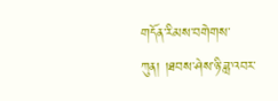གདོན་རིམས་བགེགས་ཀུན། །ཐབས་ཤེས་ཉི་ཟླ་འབར་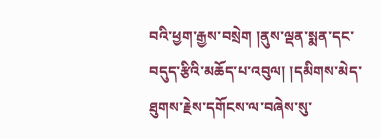བའི་ཕྱག་རྒྱས་བསྲེག །ནུས་ལྡན་སྨན་དང་བདུད་རྩིའི་མཆོད་པ་འབུལ། །དམིགས་མེད་ཐུགས་རྗེས་དགོངས་ལ་བཞེས་སུ་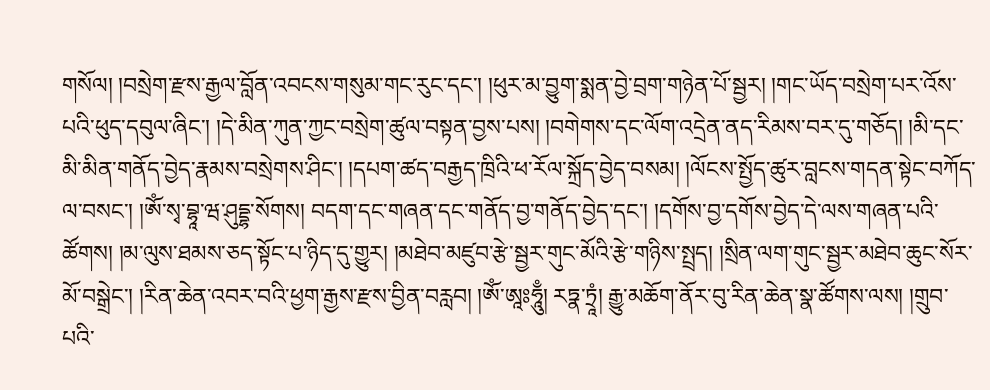གསོལ། །བསྲེག་རྫས་རྒྱལ་བློན་འབངས་གསུམ་གང་རུང་དང་། །ཕུར་མ་བྱུག་སྨན་བྱེ་བྲག་གཉེན་པོ་སྦྱར། །གང་ཡོད་བསྲེག་པར་འོས་པའི་ཕུད་དབུལ་ཞིང་། །དེ་མིན་ཀུན་ཀྱང་བསྲེག་ཚུལ་བསྟན་བྱས་པས། །བགེགས་དང་ལོག་འདྲེན་ནད་རིམས་བར་དུ་གཅོད། །མི་དང་མི་མིན་གནོད་བྱེད་རྣམས་བསྲེགས་ཤིང་། །དཔག་ཚད་བརྒྱད་ཁྲིའི་ཕ་རོལ་སྐྲོད་བྱེད་བསམ། །ལོངས་སྤྱོད་ཚུར་བླངས་གདན་སྟེང་བཀོད་ལ་བསང་། །ཨོཾ་སྭ་བྷཱ་ཝ་ཤུདྡྷ་སོགས། བདག་དང་གཞན་དང་གནོད་བྱ་གནོད་བྱེད་དང་། །དགོས་བྱ་དགོས་བྱེད་དེ་ལས་གཞན་པའི་ཚོགས། །མ་ལུས་ཐམས་ཅད་སྟོང་པ་ཉིད་དུ་གྱུར། །མཐེབ་མཛུབ་རྩེ་སྦྱར་གུང་མོའི་རྩེ་གཉིས་སྤྲད། །སྲིན་ལག་གུང་སྦྱར་མཐེབ་ཆུང་སོར་མོ་བསྒྲེང་། །རིན་ཆེན་འབར་བའི་ཕྱག་རྒྱས་རྫས་བྱིན་བརླབ། །ཨོཾ་ཨཱཿཧཱུྃ། རཏྣ་ཏྲཱཾ། རྒྱུ་མཆོག་ནོར་བུ་རིན་ཆེན་སྣ་ཚོགས་ལས། །གྲུབ་པའི་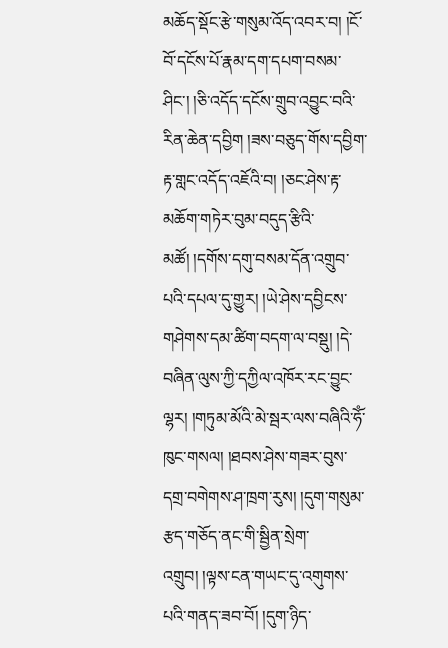མཆོད་སྡོང་རྩེ་གསུམ་འོད་འབར་བ། །ངོ་བོ་དངོས་པོ་རྣམ་དག་དཔག་བསམ་ཤིང་། །ཅི་འདོད་དངོས་གྲུབ་འབྱུང་བའི་རིན་ཆེན་དབྱིག །ཟས་བཅུད་གོས་དབྱིག་རྟ་གླང་འདོད་འཇོའི་བ། །ཅང་ཤེས་རྟ་མཆོག་གཏེར་བུམ་བདུད་རྩིའི་མཚོ། །དགོས་དགུ་བསམ་དོན་འགྲུབ་པའི་དཔལ་དུ་གྱུར། །ཡེ་ཤེས་དབྱིངས་གཤེགས་དམ་ཚིག་བདག་ལ་བསྡུ། །དེ་བཞིན་ལུས་ཀྱི་དཀྱིལ་འཁོར་རང་བྱུང་ལྷར། །གཏུམ་མོའི་མེ་སྦར་ལས་བཞིའི་ཧོཾ་ཁུང་གསལ། །ཐབས་ཤེས་གཟར་བུས་དགྲ་བགེགས་ཤ་ཁྲག་རུས། །དུག་གསུམ་རྩད་གཅོད་ནང་གི་སྦྱིན་སྲེག་འགྲུབ། །ལྟས་ངན་གཡང་དུ་འགུགས་པའི་གནད་ཟབ་བོ། །དུག་ཉིད་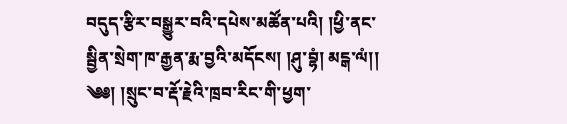བདུད་རྩིར་བསྒྱུར་བའི་དཔེས་མཚོན་པའི། །ཕྱི་ནང་སྦྱིན་སྲེག་ཁ་རྒྱན་རྨ་བྱའི་མདོངས། །ཤུ་བྷཾ། མངྒ་ལཾ།། ༄༅། །སྲུང་བ་རྡོ་རྗེའི་ཁྲབ་རིང་གི་ཕྱག་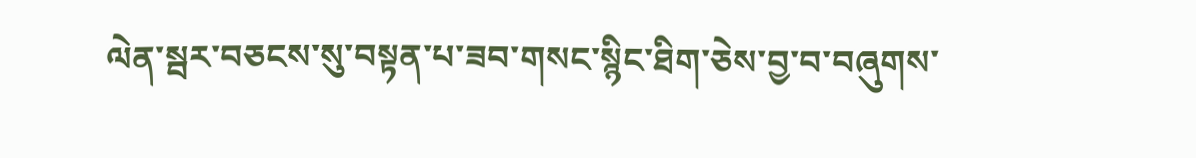ལེན་སྦར་བཅངས་སུ་བསྟན་པ་ཟབ་གསང་སྙིང་ཐིག་ཅེས་བྱ་བ་བཞུགས་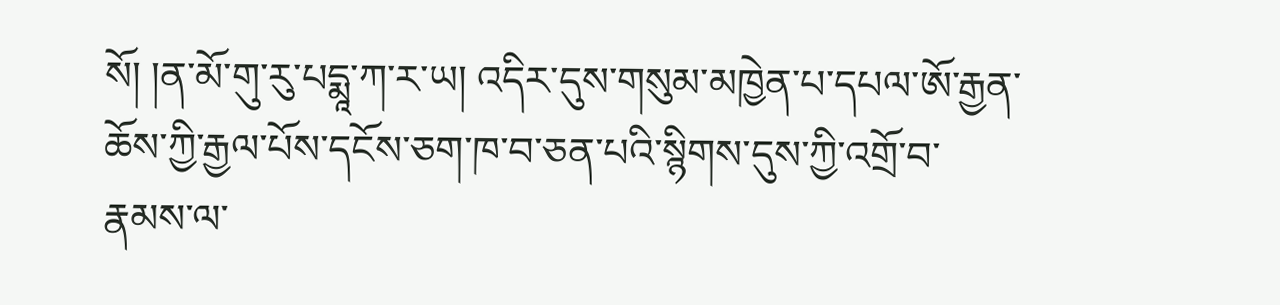སོ། །ན་མོ་གུ་རུ་པདྨཱ་ཀ་ར་ཡ། འདིར་དུས་གསུམ་མཁྱེན་པ་དཔལ་ཨོ་རྒྱན་ཆོས་ཀྱི་རྒྱལ་པོས་དངོས་ཅག་ཁ་བ་ཅན་པའི་སྙིགས་དུས་ཀྱི་འགྲོ་བ་རྣམས་ལ་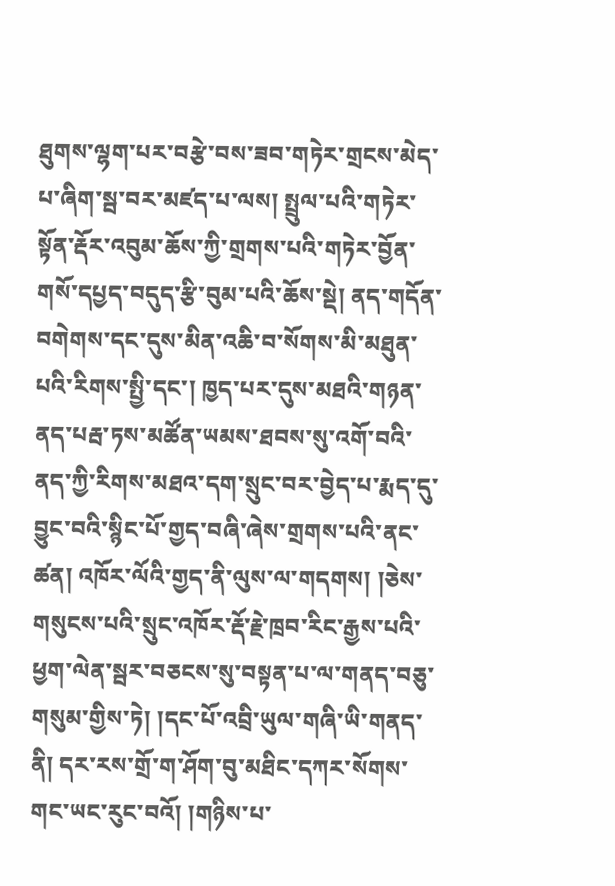ཐུགས་ལྷག་པར་བརྩེ་བས་ཟབ་གཏེར་གྲངས་མེད་པ་ཞིག་སྦ་བར་མཛད་པ་ལས། སྤྲུལ་པའི་གཏེར་སྟོན་རྡོར་འབུམ་ཆོས་ཀྱི་གྲགས་པའི་གཏེར་བྱོན་གསོ་དཔྱད་བདུད་རྩི་བུམ་པའི་ཆོས་སྡེ། ནད་གདོན་བགེགས་དང་དུས་མིན་འཆི་བ་སོགས་མི་མཐུན་པའི་རིགས་སྤྱི་དང་། ཁྱད་པར་དུས་མཐའི་གཉན་ནད་པརྦ་ཏས་མཚོན་ཡམས་ཐབས་སུ་འགོ་བའི་ནད་ཀྱི་རིགས་མཐའ་དག་སྲུང་བར་བྱེད་པ་རྨད་དུ་བྱུང་བའི་སྙིང་པོ་གྱད་བཞི་ཞེས་གྲགས་པའི་ནང་ཚན། འཁོར་ལོའི་གྱད་ནི་ལུས་ལ་གདགས། །ཅེས་གསུངས་པའི་སྲུང་འཁོར་རྡོ་རྗེ་ཁྲབ་རིང་རྒྱས་པའི་ཕྱག་ལེན་སྦར་བཅངས་སུ་བསྟན་པ་ལ་གནད་བཅུ་གསུམ་གྱིས་ཏེ། །དང་པོ་འབྲི་ཡུལ་གཞི་ཡི་གནད་ནི། དར་རས་གྲོ་ག་ཤོག་བུ་མཐིང་དཀར་སོགས་གང་ཡང་རུང་བའོ། །གཉིས་པ་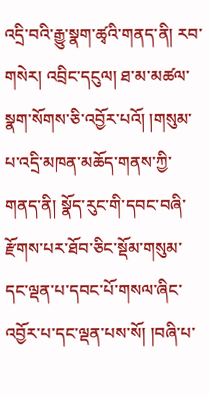འདྲི་བའི་རྒྱུ་སྣག་ཚྭའི་གནད་ནི། རབ་གསེར། འབྲིང་དངུལ། ཐ་མ་མཚལ་སྣག་སོགས་ཅི་འབྱོར་པའོ། །གསུམ་པ་འདྲི་མཁན་མཆོད་གནས་ཀྱི་གནད་ནི། སྣོད་རུང་གི་དབང་བཞི་རྫོགས་པར་ཐོབ་ཅིང་སྡོམ་གསུམ་དང་ལྡན་པ་དབང་པོ་གསལ་ཞིང་འབྱོར་པ་དང་ལྡན་པས་སོ། །བཞི་པ་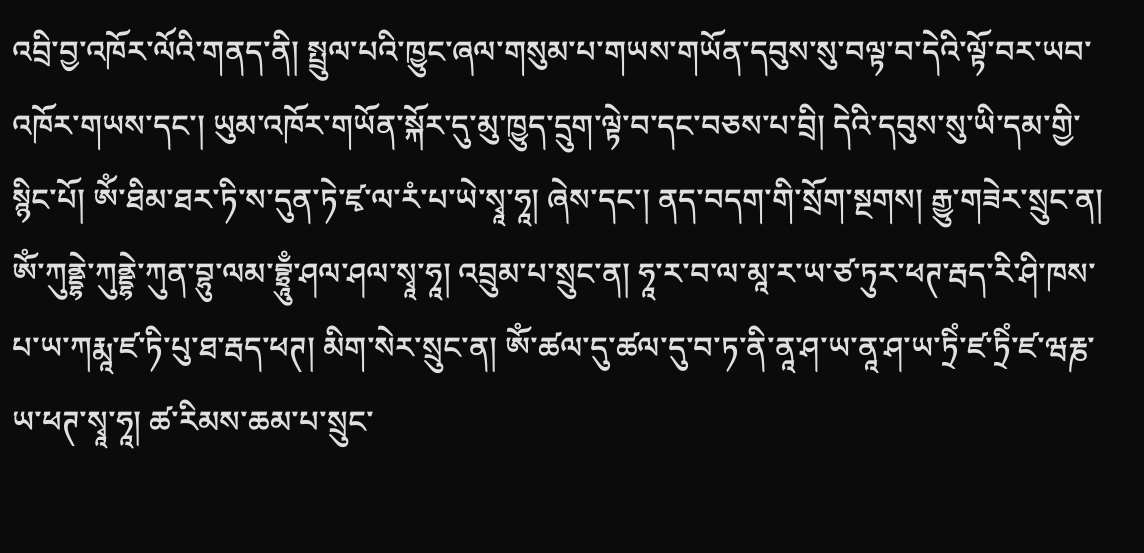འབྲི་བྱ་འཁོར་ལོའི་གནད་ནི། སྤྲུལ་པའི་ཁྱུང་ཞལ་གསུམ་པ་གཡས་གཡོན་དབུས་སུ་བལྟ་བ་དེའི་ལྟོ་བར་ཡབ་འཁོར་གཡས་དང་། ཡུམ་འཁོར་གཡོན་སྐོར་དུ་མུ་ཁྱུད་དྲུག་ལྟེ་བ་དང་བཅས་པ་བྲི། དེའི་དབུས་སུ་ཡི་དམ་གྱི་སྙིང་པོ། ཨོཾ་ཐིམ་ཐར་ཏི་ས་དུན་ཏེ་ཛྭ་ལ་རཾ་པ་ཡེ་སྭཱ་ཧཱ། ཞེས་དང་། ནད་བདག་གི་སྲོག་སྔགས། རྒྱུ་གཟེར་སྲུང་ན། ཨོཾ་ཀུནྡྷེ་ཀུནྡྷེ་ཀུན་བྷུ་ལམ་བྷྲཱུྃ་ཤལ་ཤལ་སྭཱ་ཧཱ། འབྲུམ་པ་སྲུང་ན། ཧཱ་ར་བ་ལ་མཱ་ར་ཡ་ཙ་ཏུར་ཕཊ་རྦད་རི་ཤི་ཁས་པ་ཡ་ཀརྨཱ་ཛ་ཏི་པུ་ཐ་རྦད་ཕཊ། མིག་སེར་སྲུང་ན། ཨོཾ་ཚལ་དུ་ཚལ་དུ་བ་ཏ་ནི་ནཱ་ཤ་ཡ་ནཱ་ཤ་ཡ་ཏྲིཾ་ཛ་ཏྲིཾ་ཛ་ཝརྞ་ཡ་ཕཊ་སྭཱ་ཧཱ། ཚ་རིམས་ཆམ་པ་སྲུང་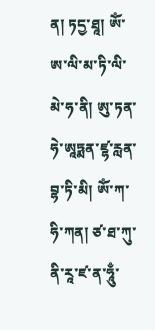ན། ཏདྱ་ཐཱ། ཨོཾ་ཨ་ལི་མ་ཏི་ལི་མེ་ཧ་ནི། ཨུ་ཏན་ཧེ་ཨཱཏྨན་ཛྷ་རླན་བྷ་ཏི་མི། ཨོཾ་ཀ་ཧི་ཀན། ཙ་ཐ་ཀུ་ནི་རཱ་ཛ་ན་ཧཱུྃ་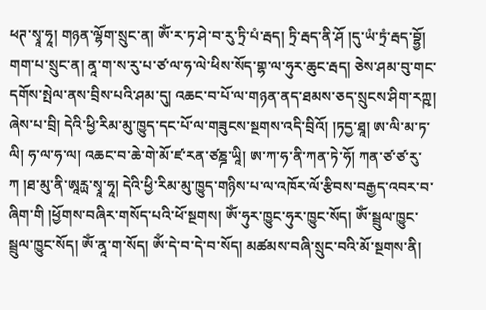ཕཊ་སྭཱ་ཧཱ། གཉན་ལྷོག་སྲུང་ན། ཨོཾ་ར་ཏ་ཤེ་བ་རུ་ཏྲི་པཾ་རྦད། ཏྲི་རྦད་ནི་ཤོ །དུ་ཡཾ་ཏྲཾ་རྦད་བྷྱོ། གག་པ་སྲུང་ན། ནཱ་ག་ས་རུ་པ་ཙ་ལ་ཧ་ལེ་ཕིས་སོད་གྷ་ལ་ཧུར་ཆུང་རྦད། ཅེས་ཤམ་བུ་གང་དགོས་སྤེལ་ནས་བྲིས་པའི་ཤམ་དུ། འཆང་བ་པོ་ལ་གཉན་ནད་ཐམས་ཅད་སྲུངས་ཤིག་རཀྵ། ཞེས་པ་བྲི། དེའི་ཕྱི་རིམ་མུ་ཁྱུད་དང་པོ་ལ་གཟུངས་སྔགས་འདི་བྲིའོ། །ཏདྱ་ཐཱ། ཨ་ལི་མ་ཏ་ལི། ཧ་ལ་ཧ་ལ། འཆང་བ་ཆེ་གེ་མོ་ཛ་རན་ཙཎྜ་ཡཱི། ཨ་ཀ་ཧ་ནི་ཀན་ཏེ་ཧོ། ཀན་ཙ་ཙ་རུ་ཀ །ཐ་མུ་ནི་ཨཱརྻ་སྭཱ་ཧཱ། དེའི་ཕྱི་རིམ་མུ་ཁྱུད་གཉིས་པ་ལ་འཁོར་ལོ་རྩིབས་བརྒྱད་འབར་བ་ཞིག་གི །ཕྱོགས་བཞིར་གསོད་པའི་ཕོ་སྔགས། ཨོཾ་ཧུར་ཁྱུང་ཧུར་ཁྱུང་སོད། ཨོཾ་སྦྲུལ་ཁྱུང་སྦྲུལ་ཁྱུང་སོད། ཨོཾ་ནཱ་ག་སོད། ཨོཾ་དེ་བ་དེ་བ་སོད། མཚམས་བཞི་སྲུང་བའི་མོ་སྔགས་ནི།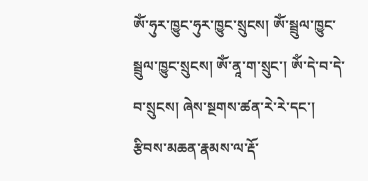ཨོཾ་ཧུར་ཁྱུང་ཧུར་ཁྱུང་སྲུངས། ཨོཾ་སྦྲུལ་ཁྱུང་སྦྲུལ་ཁྱུང་སྲུངས། ཨོཾ་ནཱ་ག་སྲུང་། ཨོཾ་དེ་བ་དེ་བ་སྲུངས། ཞེས་སྔགས་ཚན་རེ་རེ་དང་། རྩིབས་མཆན་རྣམས་ལ་རྡོ་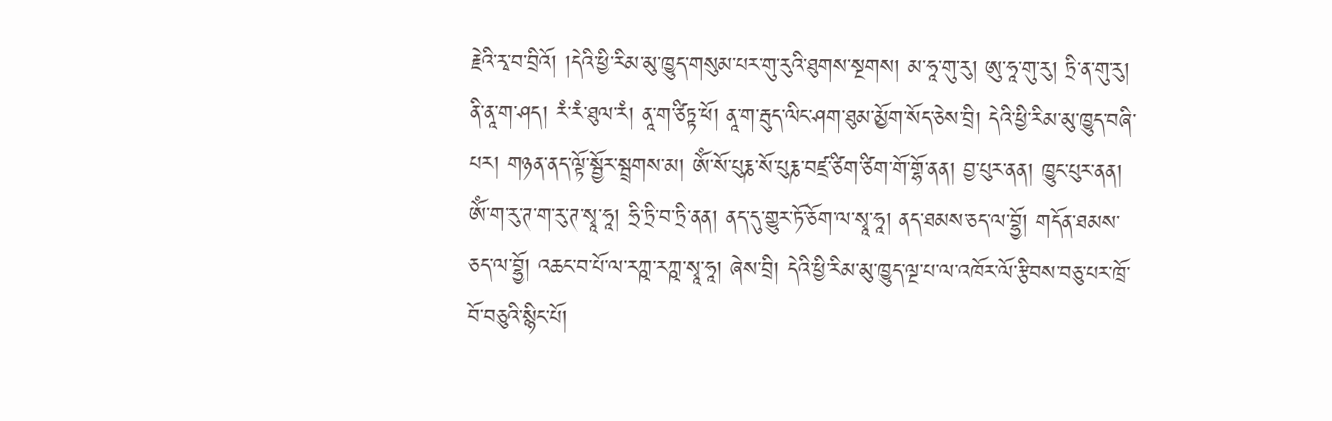རྗེའི་རྭ་བ་བྲིའོ། །དེའི་ཕྱི་རིམ་མུ་ཁྱུད་གསུམ་པར་གུ་རུའི་ཐུགས་སྔགས། མ་ཧཱ་གུ་རུ། ཨུ་ཧཱ་གུ་རུ། ཏྲི་ན་གུ་རུ། ནི་ནཱ་ག་ཤད། རཾ་རཾ་ཐུལ་རཾ། ནཱ་ག་ཙིཏྟ་ཕོ། ནཱ་ག་རྦུད་ལིང་ཤག་ཐུམ་མྱོག་སོད་ཅེས་བྲི། དེའི་ཕྱི་རིམ་མུ་ཁྱུད་བཞི་པར། གཉན་ནད་ལྟོ་སྦྱོར་སྦྲགས་མ། ཨོཾ་སོ་པུརྞ་སོ་པུརྞ་བཛྲ་ཙིག་ཙིག་གོ་གྷོ་ནན། བྱ་པུར་ནན། ཁྱུང་པུར་ནན། ཨོཾ་ག་རུ་ཊ་ག་རུ་ཊ་སྭཱ་ཧཱ། ཧྲི་ཏྲི་བ་ཏྲི་ནན། ནད་དུ་གྱུར་ཏོ་ཅོག་ལ་སྭཱ་ཧཱ། ནད་ཐམས་ཅད་ལ་བྷྱོ། གདོན་ཐམས་ཅད་ལ་བྷྱོ། འཆང་བ་པོ་ལ་རཀྵ་རཀྵ་སྭཱ་ཧཱ། ཞེས་བྲི། དེའི་ཕྱི་རིམ་མུ་ཁྱུད་ལྔ་པ་ལ་འཁོར་ལོ་རྩིབས་བཅུ་པར་ཁྲོ་བོ་བཅུའི་སྙིང་པོ།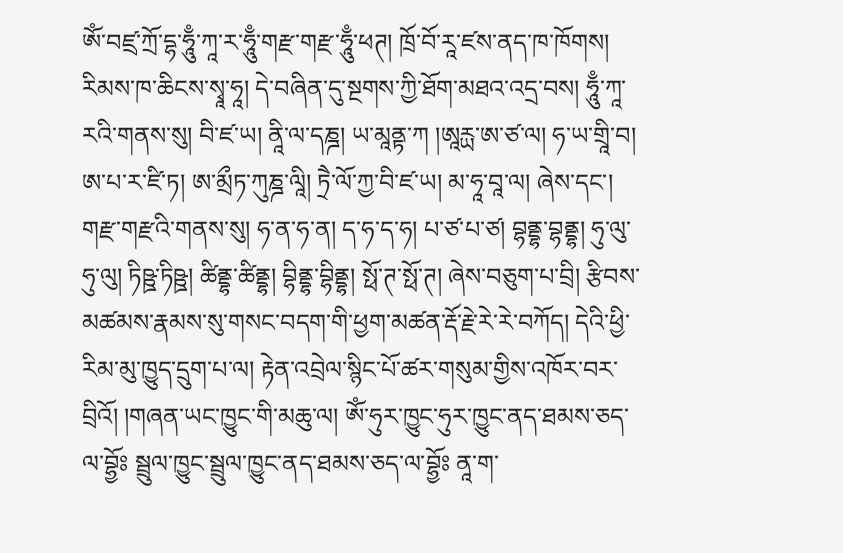ཨོཾ་བཛྲ་ཀྲོ་དྷ་ཧཱུྃ་ཀཱ་ར་ཧཱུྃ་གརྫ་གརྫ་ཧཱུྃ་ཕཊ། ཁྲོ་བོ་རཱ་ཛས་ནད་ཁ་ཁོགས། རིམས་ཁ་ཆིངས་སྭཱ་ཧཱ། དེ་བཞིན་དུ་སྔགས་ཀྱི་ཐོག་མཐའ་འདྲ་བས། ཧཱུྃ་ཀཱ་རའི་གནས་སུ། བི་ཛ་ཡ། ནཱི་ལ་དཎྜ། ཡ་མཱནྟ་ཀ །ཨཱརྻ་ཨ་ཙ་ལ། ཧ་ཡ་གྲཱི་བ། ཨ་པ་ར་ཛི་ཏ། ཨ་མྲྀཏ་ཀུཎྜ་ལཱི། ཏྲཻ་ལོ་ཀྱ་བི་ཛ་ཡ། མ་ཧཱ་བཱ་ལ། ཞེས་དང་། གརྫ་གརྫའི་གནས་སུ། ཧ་ན་ཧ་ན། ད་ཧ་ད་ཧ། པ་ཙ་པ་ཙ། བྷནྡྷ་བྷནྡྷ། ཧུ་ལུ་ཧུ་ལུ། ཏིཥྛ་ཏིཥྛ། ཚིནྡྷ་ཚིནྡྷ། བྷིནྡྷ་བྷིནྡྷ། སྥོ་ཊ་སྥོ་ཊ། ཞེས་བཅུག་པ་བྲི། རྩིབས་མཚམས་རྣམས་སུ་གསང་བདག་གི་ཕྱག་མཚན་རྡོ་རྗེ་རེ་རེ་བཀོད། དེའི་ཕྱི་རིམ་མུ་ཁྱུད་དྲུག་པ་ལ། རྟེན་འབྲེལ་སྙིང་པོ་ཚར་གསུམ་གྱིས་འཁོར་བར་བྲིའོ། །གཞན་ཡང་ཁྱུང་གི་མཆུ་ལ། ཨོཾ་ཧུར་ཁྱུང་ཧུར་ཁྱུང་ནད་ཐམས་ཅད་ལ་བྷྱོཿ སྦྲུལ་ཁྱུང་སྦྲུལ་ཁྱུང་ནད་ཐམས་ཅད་ལ་བྷྱོཿ ནཱ་ག་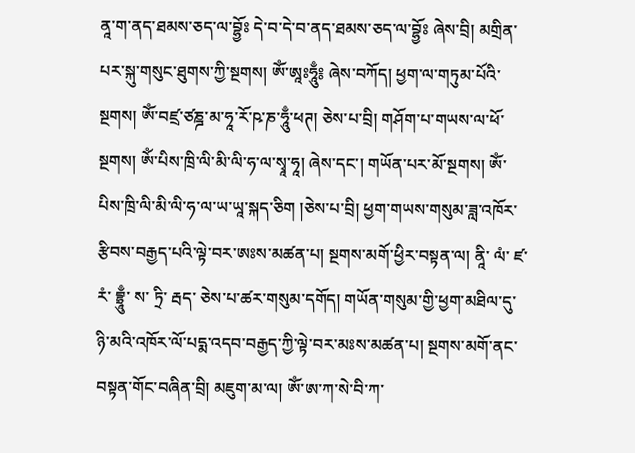ནཱ་ག་ནད་ཐམས་ཅད་ལ་བྷྱོཿ དེ་བ་དེ་བ་ནད་ཐམས་ཅད་ལ་བྷྱོཿ ཞེས་བྲི། མགྲིན་པར་སྐུ་གསུང་ཐུགས་ཀྱི་སྔགས། ཨོཾ་ཨཱཿཧཱུྃ༔ ཞེས་བཀོད། ཕྱག་ལ་གཏུམ་པོའི་སྔགས། ཨོཾ་བཛྲ་ཙཎྜ་མ་ཧཱ་རོ་ཥ་ཎ་ཧཱུྃ་ཕཊ། ཅེས་པ་བྲི། གཤོག་པ་གཡས་ལ་ཕོ་སྔགས། ཨོཾ་པིས་ཁྲི་ལི་མི་ལི་ཧ་ལ་སྭཱ་ཧཱ། ཞེས་དང་། གཡོན་པར་མོ་སྔགས། ཨོཾ་པིས་ཁྲི་ལི་མི་ལི་ཧ་ལ་ཡ་ཡཱ་སྐད་ཅིག །ཅེས་པ་བྲི། ཕྱག་གཡས་གསུམ་ཟླ་འཁོར་རྩིབས་བརྒྱད་པའི་ལྟེ་བར་ཨཿས་མཚན་པ། སྔགས་མགོ་ཕྱིར་བསྟན་ལ། ནཱི་ ལཾ་ ཛ་ རཾ་ བྷྲཱུྃ་ ས་ ཏྲི་ རྦད་ ཅེས་པ་ཚར་གསུམ་དགོད། གཡོན་གསུམ་གྱི་ཕྱག་མཐིལ་དུ་ཉི་མའི་འཁོར་ལོ་པདྨ་འདབ་བརྒྱད་ཀྱི་ལྟེ་བར་མཿས་མཚན་པ། སྔགས་མགོ་ནང་བསྟན་གོང་བཞིན་བྲི། མཇུག་མ་ལ། ཨོཾ་ཨ་ཀ་སེ་བི་ཀ་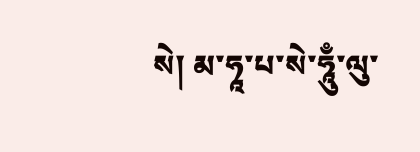སེ། མ་ཧཱ་པ་སེ་ཧཱུྃ་ལུ་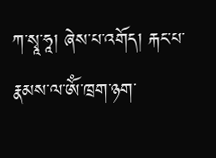ཀ་སྭཱ་ཧཱ། ཞེས་པ་འགོད། རྐང་པ་རྣམས་ལ་ཨོཾ་ཁྲག་ཉག་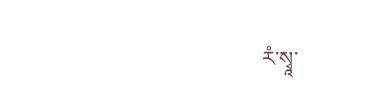རཾ་སྭཱ་